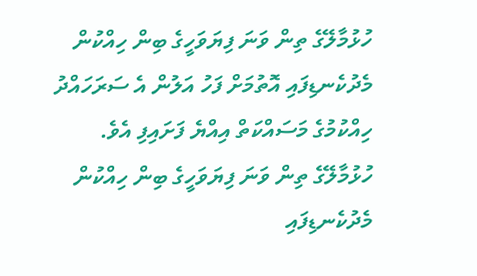ހުޅުމާލޭގެ ތިން ވަނަ ފިޔަވަހީގެ ބިން ހިއްކުން މެދުކެނޑިފައި އޮތުމަށް ފަހު އަލުން އެ ސަރަހައްދު ހިއްކުމުގެ މަސައްކަތް އިއްޔެ ފަށައިފި އެވެ.
ހުޅުމާލޭގެ ތިން ވަނަ ފިޔަވަހީގެ ބިން ހިއްކުން މެދުކެނޑިފައި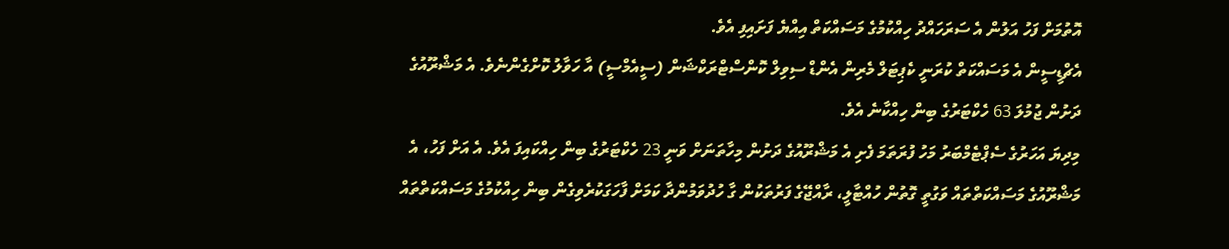އޮތުމަށް ފަހު އަލުން އެ ސަރަހައްދު ހިއްކުމުގެ މަސައްކަތް އިއްޔެ ފަށައިފި އެވެ.
އެޗްޑީސީން އެ މަސައްކަތް ކުރަނީ ކެޕިޓަލް މެރިން އެންޑް ސިވިލް ކޮންސްޓްރަކްޝަން (ސީއެމްސީ) އާ ހަވާލު ކޮށްގެންނެވެ. އެ މަޝްރޫއުގެ ދަށުން ޖުމުލަ 63 ހެކްޓަރުގެ ބިން ހިއްކާނެ އެވެ.
މިދިޔަ އަހަރުގެ ސެޕްޓެމްބަރު މަހު ފުރަތަމަ ފެށި އެ މަޝްރޫއުގެ ދަށުން މިހާތަނަށް ވަނީ 23 ހެކްޓަރުގެ ބިން ހިއްކައިފަ އެވެ. އެ އަށް ފަހު، އެ މަޝްރޫއުގެ މަސައްކަތްތައް ވަގުތީ ގޮތުން ހުއްޓާލީ، ރާއްޖޭގެ ފަރުތަކުން ގާ ހުދުވަމުންދާ ކަމަށް ފާހަގަކުރެވިގެން ބިން ހިއްކުމުގެ މަސައްކަތްތައް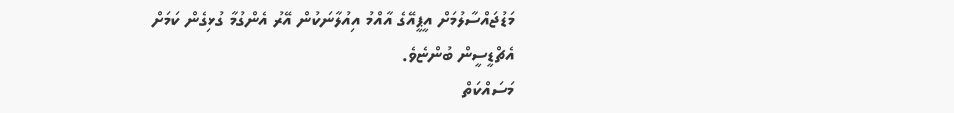މަޑުޖައްސާލުމަށް އީޕީއޭގެ އާއްމު އިއުލާނަކުން އޭރު އެންގުމާ ގުޅިގެން ކަމަށް އެޗްޑީސީން ބުންޏެވެ.
މަސައްކަތް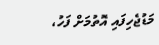މަޑުޖެހިފައި އޮތުމަށް ފަހު،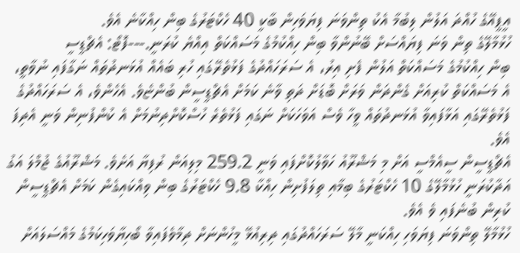އީޕީއޭގެ ހުއްދަ އަލުން ލިބުމާ އެކު ތިންވަނަ ފިޔަވަހިން ބާކީ 40 ހެކްޓަރުގެ ބިން ހިއްކާނެ އެވެ.
ހުޅުމާލޭގެ ތިން ވަނަ ފިޔައްސަށް ބޭނުންވާ ބިން ހިއްކުމުގެ މަސައްކަތް އިއްޔެ ކުރަނީ.---ފޮޓޯ: އެޗްޑީސީ
ބިން ހިއްކުމުގެ މަސައްކަތް އަލުން ފެށި އިރު، އެ ސަރަހައްދުގެ ފަޅުތެރޭގައި ހުރި ބައެއް އުޅަނދުތައް ނަގާފައި ނުވާތީ، އެ މަސައްކަތް ކުރިއަށް ގެންދަން ވަރަށް ބޮޑަށް ދަތި ވާނެ ކަމަށް އެޗްޑީސީން ބުންޏެވެ. އެހެންވެ، އެ ސަރަހައްދުގެ ފަޅުތެރޭގައި އަޅާފައިވާ އުޅަނދުތައް ވީހާ ވެސް އަވަހަކަށް ނަގައި ފަޅުތެރެ ހުސްކޮށްދިނުމަށް އެ ކުންފުނިން ވަނީ އެދިފަ އެވެ.
އެޗްޑީސީން ސީއެމްސީ އަށް މި މަޝްރޫއު ހަވާލުކޮށްފައި ވަނީ 259.2 މިލިއަން ރުފިޔާ އަށެވެ. މަޝްރޫއުގެ ޖުމްލަ އަގު އަދާކުރަނީ ހުޅުމާލޭގެ 10 ހެކްޓަރުގެ ބިމާއި ތިލަފުށިން ހިއްކާ 9.8 ހެކްޓަރުގެ ބިން ވިއްކައިގެން ކަމަށް އެޗްޑީސީން ކުރިން ބުނެފައި ވެ އެވެ.
ހުޅުމާލޭ ތިންވަނަ ފިޔަވަހި ހިއްކަނީ މާލޭ ސަރަހައްދުގައި ދިރިއުޅޭ މީހުންނަށް ދިމާވެފައިވާ ބޯހިޔާވަހިކަމުގެ މައްސަލައަށް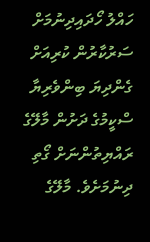ހައްލު ހޯދައިދިނުމަށް ސަރުކާރުން ކުރިއަށް ގެންދިޔަ ބިންވެރިޔާ ސްކީމުގެ ދަށުން މާލޭގެ ރައްޔިތުންނަށް ގޯތި ދިނުމަށެވެ. މާލޭގެ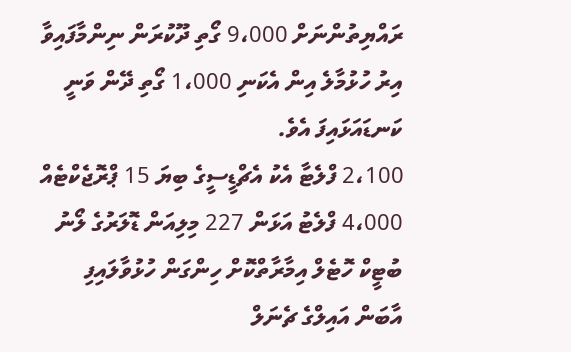ރައްޔިތުންނަށް 9،000 ގޯތި ދޫކުރަން ނިންމާފައިވާ އިރު ހުޅުމާލެ އިން އެކަނި 1،000 ގޯތި ދޭން ވަނީ ކަނޑައަޅައިފަ އެވެ.
2،100 ފްލެޓާ އެކު އެޗްޑީސީގެ ބިޔަ 15 ޕްރޮޖެކްޓެއް
4،000 ފްލެޓު އަޅަން 227 މިލިއަން ޑޮލަރުގެ ލޯނު
ބުޓީކް ހޮޓެލް އިމާރާތްކޮށް ހިންގަން ހުޅުވާލައިފި
އާބަން އައިލްގެ ޗެނަލް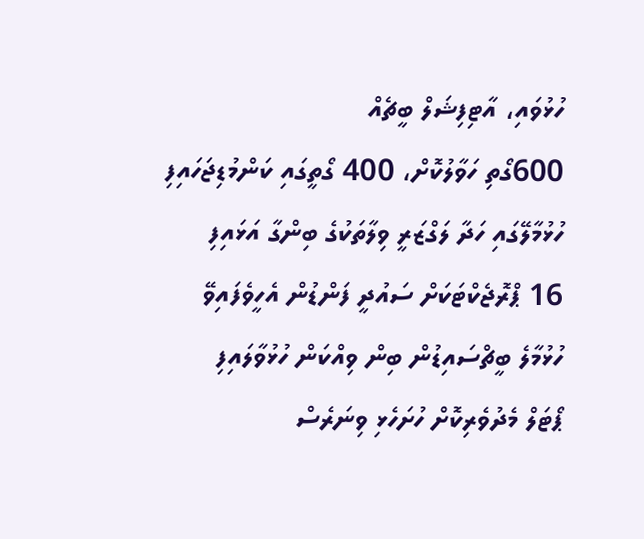ހުޅުވައި، އާޓިފިޝަލް ބީޗެއް
600ގޯތި ހަވާލުކޮށް، 400 ގޯތީގައި ކަންމުޑިޖަހައިފި
ހުޅުމާލޭގައި ހަދާ ލަގްޒަރީ ވިލާތަކުގެ ބިންގާ އަޅައިފި
16 ޕްރޮޖެކްޓަކަށް ސައުދީ ފަންޑުން އެހީވެފައިވޭ
ހުޅުމާލެ ބީޗްސައިޑުން ބިން ވިއްކަން ހުޅުވާލައިފި
ޕޯޓަލް މެދުވެރިކޮށް ހުށަހެޅި ވިނަރެސް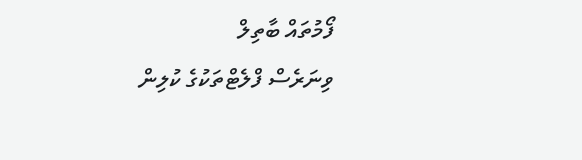ފޯމުތައް ބާތިލް
ވިނަރެސް ފްލެޓްތަކުގެ ކުލިން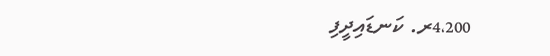4،200ރ. ކަނޑައިދީފި